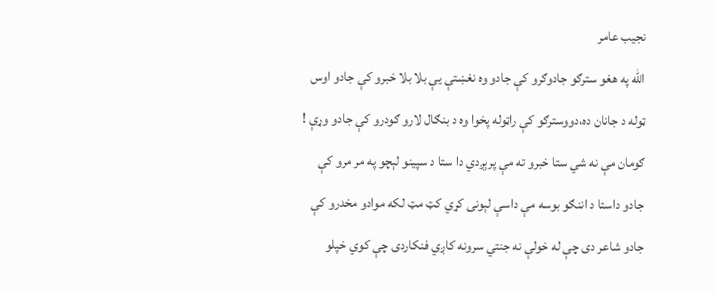نجیب عامر
الله په هغو سترګو جادوګرو کې جادو وه نغښتې يې بلا بلا خبرو کې جادو اوس ټوله د جانان ده،دووسترګو کې راټوله پخوا وه د بنګال لارو ګودرو کې جادو وړې ! ګومان مې نه شي ستا خبرو ته مې پرېږدي دا ستا د سپينو لېچو په مر مرو کې جادو داستا د اننګو بوسه مې داسې لېونى کړي کټ مټ لکه موادو مخدرو کې جادو شاعر دى چې له خولې نه جنتي سرونه کاږي فنکاردى چې کوي خپلو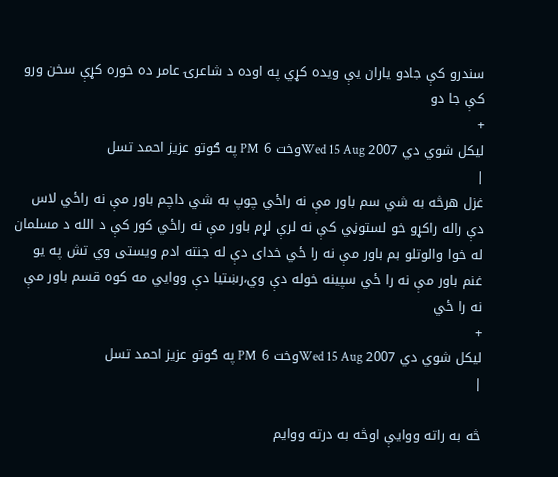سندرو کې جادو ياران يې ويده کړي په اوده د شاعرۍ عامر ده خوره کړې سخن ورو کې جا دو
+
ليكل شوي دي Wed 15 Aug 2007وخت 6 PM په ګوتو عزيز احمد تسل
|
غزل هرڅه به شي سم باور مې نه راځي چوپ به شي داچم باور مې نه راځي لاس دې راله راکړو خو لستوڼي کې نه لرې لړم باور مې نه راځي کور کې د الله د مسلمان له خوا والوتلو بم باور مې نه را ځي خداى دې له جنته ادم ويستى وي تش په يو غنم باور مې نه را ځي سپينه خوله دې وي،رښتيا دې ووايي مه کوه قسم باور مې نه را ځي
+
ليكل شوي دي Wed 15 Aug 2007وخت 6 PM په ګوتو عزيز احمد تسل
|

څه به راته ووايې اوڅه به درته ووايم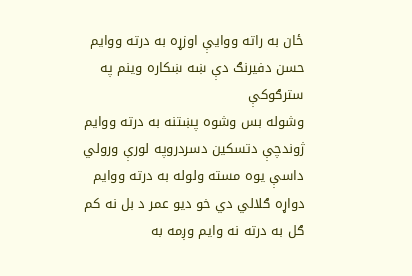ځان به راته ووايې اوزړه به درته ووايم
حسن دفيرنګ دې ښه ښکاره وينم په سترګوکې
وشوله بس وشوه پښتنه به درته ووايم
ژوندچې دتسکين دسردروپه لورې ورولي
داسې يوه مسته ولوله به درته ووايم
دواړه ګلالي دي خو ديو عمر د بل نه کم
ګل به درته نه وايم وږمه به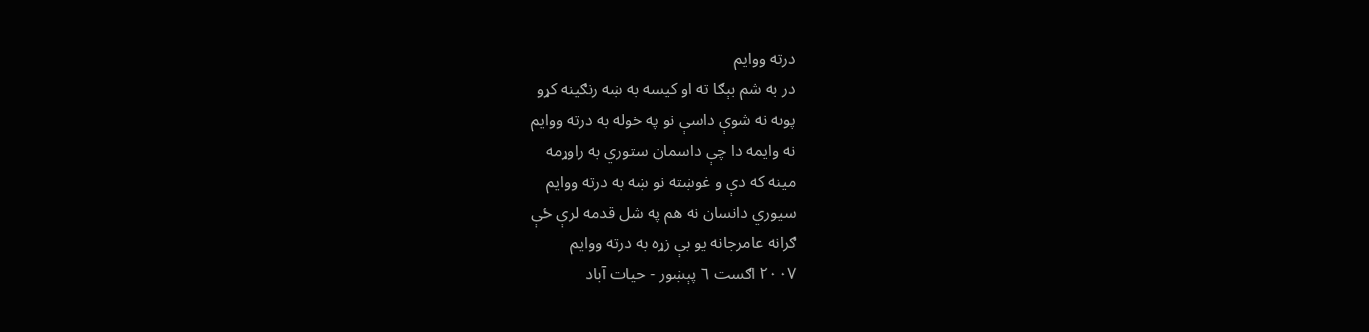درته ووايم
در به شم بېګا ته او کيسه به ښه رنګينه کړو
پوىه نه شوې داسې نو په خوله به درته ووايم
نه وايمه دا چې داسمان ستوري به راوړمه
مينه که دې و غوښته نو ښه به درته ووايم
سيوري دانسان نه هم په شل قدمه لرې ځې
ګرانه عامرجانه يو بې زړه به درته ووايم
٢٠٠٧ اګست ٦ پېښور - حيات آباد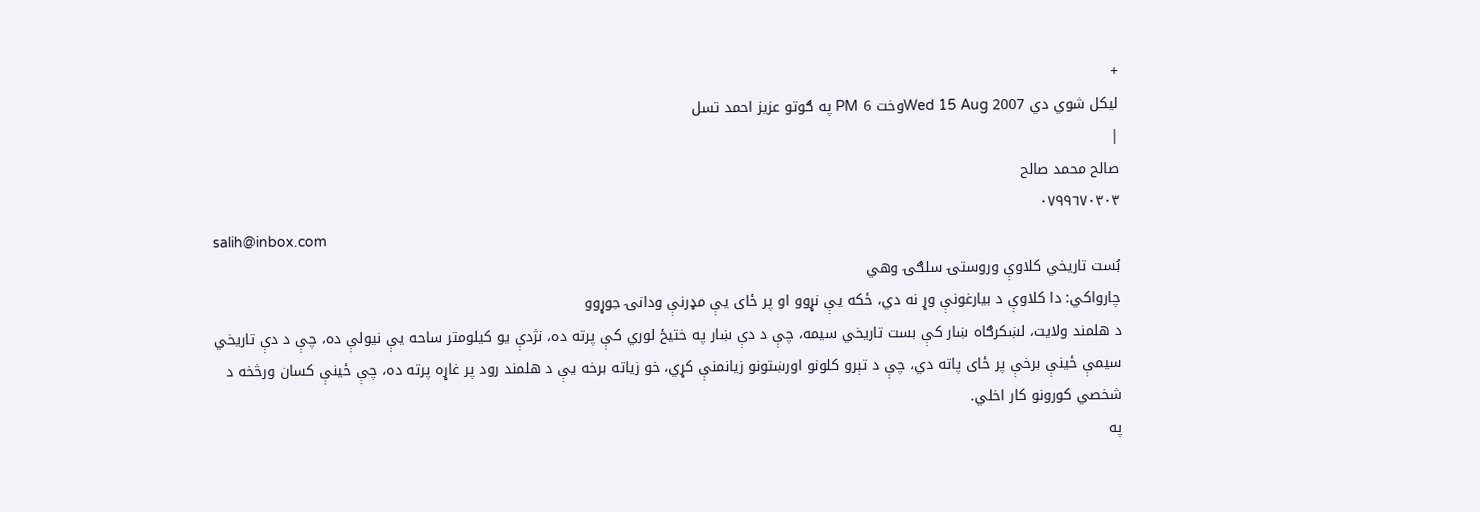+
ليكل شوي دي Wed 15 Aug 2007وخت 6 PM په ګوتو عزيز احمد تسل
|
صالح محمد صالح
٠٧٩٩٦٧٠٣٠٣
salih@inbox.com
بُست تاريخي کلاوې وروستۍ سلګۍ وهي
چارواکي: دا کلاوې د بيارغونې وړ نه دي، ځکه يې نړوو او پر ځاى يې مډرنې ودانۍ جوړوو
د هلمند ولايت، لښکرګاه ښار کې بست تاريخي سيمه، چې د دې ښار په ختيځ لوري کې پرته ده، نژدې يو کيلومتر ساحه يې نيولې ده، چې د دې تاريخي سيمې ځينې برخې پر ځاى پاته دي، چې د تېرو کلونو اورښتونو زيانمنې کړي، خو زياته برخه يې د هلمند رود پر غاړه پرته ده، چې ځينې کسان ورڅخه د شخصي کورونو کار اخلي.
په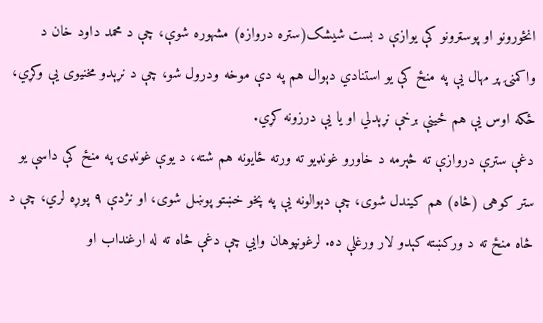انځورونو او پوسټرونو کې يوازې د بست شيشک(ستره دروازه) مشهوره شوې، چې د محمد داود خان د واکمنۍ پر مهال يې په منځ کې يو استنادي دېوال هم په دې موخه ودرول شو، چې د نړېدو مخنيوى يې وکړي، ځکه اوس يې هم ځينې برخې نړېدلي او يا يې درزونه کړي.
دغې سترې دروازې ته څېرمه د خاورو غونډيو ته ورته ځايونه هم شته، د يوې غونډۍ په منځ کې داسې يو ستر کوهى (څاه) هم کيندل شوى، چې دېوالونه يې په پخو خښتو پوښل شوى، او نژدې ٩ پوړه لري، چې د څاه منځ ته د ورکښته کېدو لار ورغلې ده. لرغونپوهان وايي چې دغې څاه ته له ارغنداب او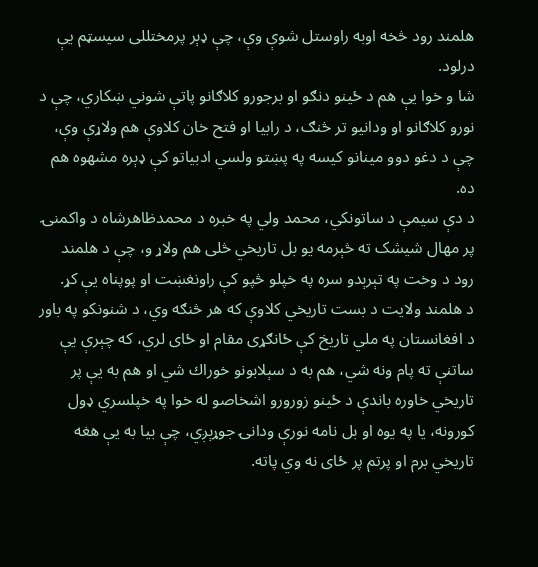هلمند رود څخه اوبه راوستل شوې وې، چې ډېر پرمختللى سيسټم يې درلود.
شا و خوا يې هم د ځينو دنګو او برجورو کلاګانو پاتې شوني ښکاري، چې د نورو کلاګانو او ودانيو تر څنګ، د رابيا او فتح خان کلاوې هم ولاړې وې، چې د دغو دوو مينانو کيسه په پښتو ولسي ادبياتو کې ډېره مشهوه هم ده.
د دې سيمې د ساتونکي، محمد ولي په خبره د محمدظاهرشاه د واکمنۍ پر مهال شيشک ته څېرمه يو بل تاريخي څلى هم ولاړ و، چې د هلمند رود د وخت په تېرېدو سره په خپلو څپو کې راونغښت او پوپناه يې کړ.
د هلمند ولايت د بست تاريخي كلاوې كه هر څنګه وي، د شنونكو په باور د افغانستان په ملي تاريخ كې ځانګړى مقام او ځاى لري، كه چېرې يې ساتنې ته پام ونه شي، هم به د سېلابونو خوراك شي او هم به يې پر تاريخي خاوره باندې د ځينو زورورو اشخاصو له خوا په خپلسري ډول كورونه، يا په يوه او بل نامه نورې ودانۍ جوړېږي، چې بيا به يې هغه تاريخي برم او پرتم پر ځاى نه وي پاته.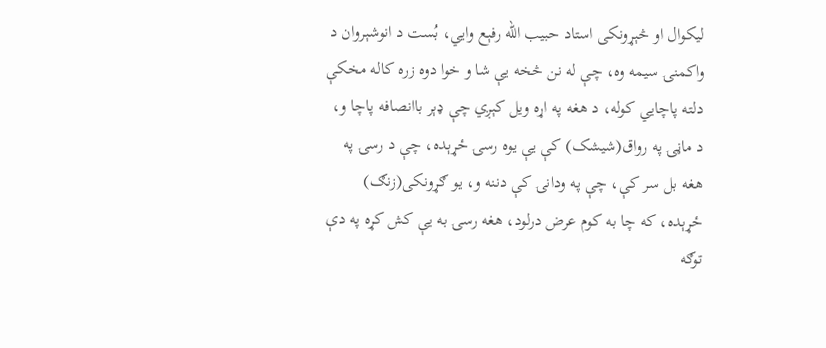ليکوال او څېړونکى استاد حبيب الله رفېع وايي، بُست د انوشېروان د واکمنۍ سيمه وه، چې له نن څخه يې شا و خوا دوه زره کاله مخکې دلته پاچايي کوله، د هغه په اړه ويل کېږي چې ډېر باانصافه پاچا و، د ماڼۍ په رواق(شيشک) کې يې يوه رسۍ ځړېده، چې د رسۍ په هغه بل سر کې، چې په ودانۍ کې دننه و، يو ګړونکى(زنګ) ځړېده، که چا به کوم عرض درلود، هغه رسۍ به يې کش کړه په دې توګه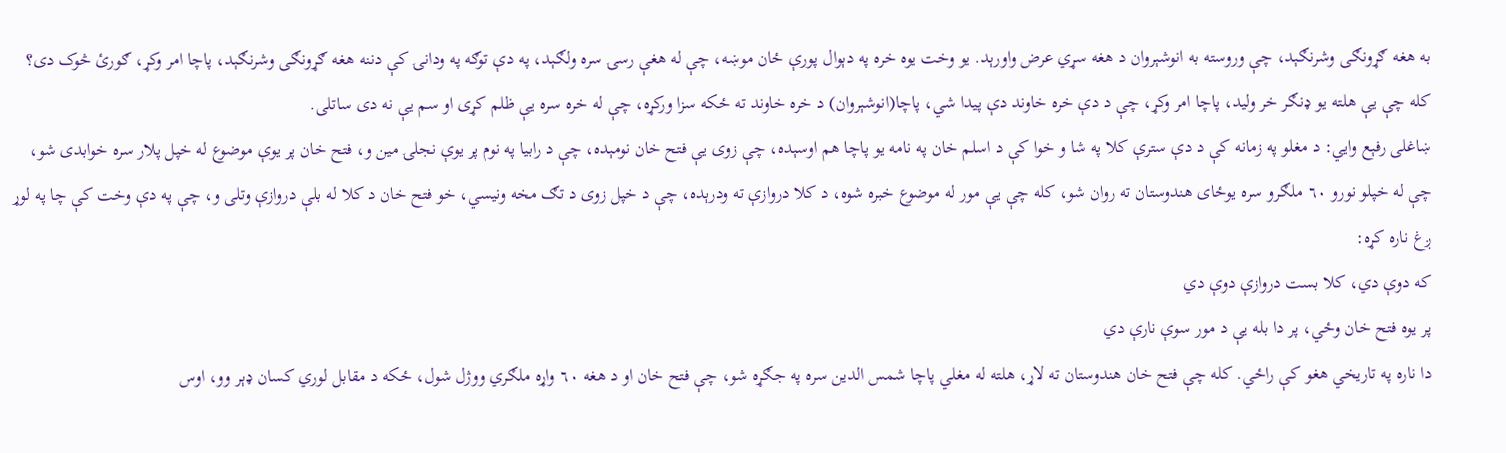به هغه ګړونګى وشرنګېد، چې وروسته به انوشېروان د هغه سړي عرض واورېد. يو وخت يوه خره په دېوال پورې ځان موښه، چې له هغې رسۍ سره ولګېد، په دې توګه په ودانۍ کې دننه هغه ګړونګى وشرنګېد، پاچا امر وکړ، ګورئ څوک دى؟
کله چې يې هلته يو ډنګر خر وليد، پاچا امر وکړ، چې د دې خره خاوند دې پيدا شي، پاچا(انوشېروان) د خره خاوند ته ځکه سزا ورکړه، چې له خره سره يې ظلم کړى او سم يې نه دى ساتلى.
ښاغلى رفېع وايي: د مغلو په زمانه کې د دې سترې کلا په شا و خوا کې د اسلم خان په نامه يو پاچا هم اوسېده، چې زوى يې فتح خان نومېده، چې د رابيا په نوم پر يوې نجلۍ مين و، فتح خان پر يوې موضوع له خپل پلار سره خوابدى شو، چې له خپلو نورو ٦٠ ملګرو سره يوځاى هندوستان ته روان شو، کله چې يې مور له موضوع خبره شوه، د کلا دروازې ته ودرېده، چې د خپل زوى د تګ مخه ونيسي، خو فتح خان د کلا له بلې دروازې وتلى و، چې په دې وخت کې چا په لوړ ږغ ناره کړه:
كه دوې دي، كلا بست دروازې دوې دي
پر يوه فتح خان وځي، پر دا بله يې د مور سوې نارې دي
دا ناره په تاريخي هغو کې راځي. کله چې فتح خان هندوستان ته لاړ، هلته له مغلي پاچا شمس الدين سره په جګړه شو، چې فتح خان او د هغه ٦٠ واړه ملګري ووژل شول، ځکه د مقابل لوري کسان ډېر وو، اوس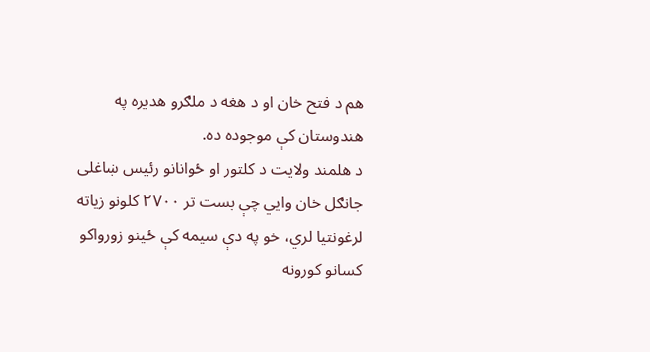هم د فتح خان او د هغه د ملګرو هديره په هندوستان کې موجوده ده.
د هلمند ولايت د کلتور او ځوانانو رئيس ښاغلى جانګل خان وايي چې بست تر ٢٧٠٠ کلونو زياته لرغونتيا لري، خو په دې سيمه کې ځينو زورواکو کسانو کورونه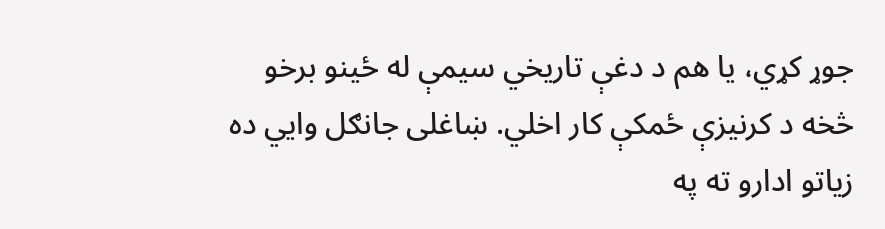جوړ کړي، يا هم د دغې تاريخي سيمې له ځينو برخو څخه د کرنيزې ځمکې کار اخلي. ښاغلى جانګل وايي ده زياتو ادارو ته په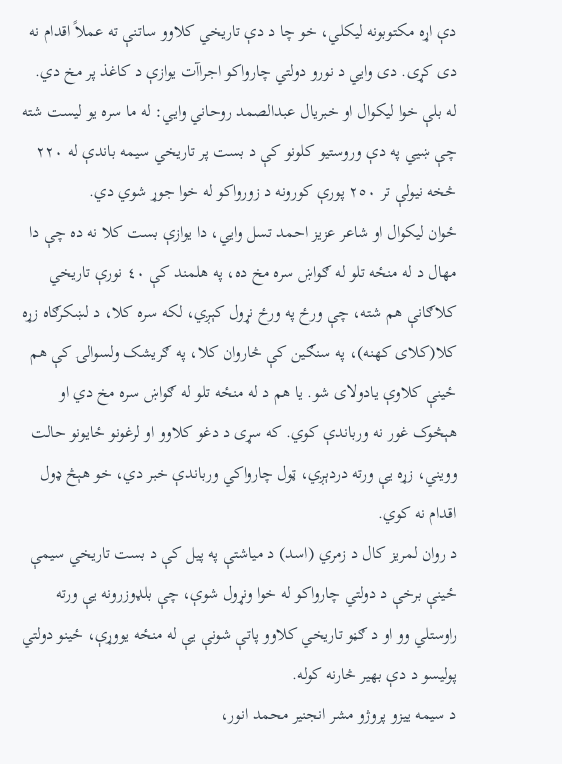دې اړه مکتوبونه ليکلي، خو چا د دې تاريخي کلاوو ساتنې ته عملاً اقدام نه دى کړى. دى وايي د نورو دولتي چارواکو اجراآت يوازې د کاغذ پر مخ دي.
له بلې خوا ليکوال او خبريال عبدالصمد روحاني وايي: له ما سره يو ليست شته چې ښيي په دې وروستيو کلونو کې د بست پر تاريخي سيمه باندې له ٢٢٠ څخه نيولې تر ٢٥٠ پورې کورونه د زورواکو له خوا جوړ شوي دي.
ځوان ليکوال او شاعر عزيز احمد تسل وايي، دا يوازې بست کلا نه ده چې دا مهال د له منځه تلو له ګواښ سره مخ ده، په هلمند کې ٤٠ نورې تاريخي کلاګانې هم شته، چې ورځ په ورځ نړول کېږي، لکه سره کلا، د لښکرګاه زړه کلا(کلاى کهنه)، په سنګين کې څاروان کلا، په ګريشک ولسوالۍ کې هم ځينې کلاوې يادولاى شو. يا هم د له منځه تلو له ګواښ سره مخ دي او هېڅوک غور نه ورباندې کوي. که سړى د دغو کلاوو او لرغونو ځايونو حالت وويني، زړه يې ورته دردېږي، ټول چارواکي ورباندې خبر دي، خو هېڅ ډول اقدام نه کوي.
د روان لمريز کال د زمري (اسد) د مياشتې په پيل کې د بست تاريخي سيمې ځينې برخې د دولتي چارواکو له خوا ونړول شوې، چې بلډوزرونه يې ورته راوستلي وو او د ګڼو تاريخي کلاوو پاتې شونې يې له منځه يووړې، ځينو دولتي پوليسو د دې بهير څارنه کوله.
د سيمه ييزو پروژو مشر انجنير محمد انور،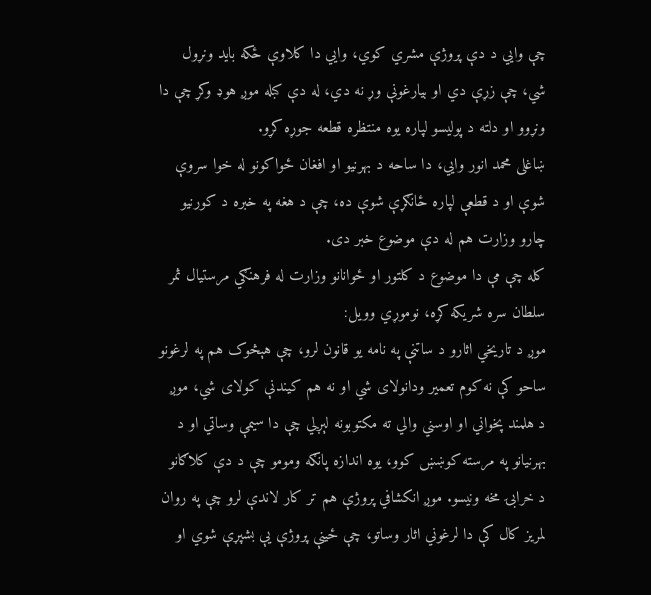چې وايي د دې پروژې مشري کوي، وايي دا کلاوې ځکه بايد ونړول شي، چې زړې دي او بيارغونې وړ نه دي، له دې کبله موږ هوډ وکړ چې دا ونړوو او دلته د پوليسو لپاره يوه منتظره قطعه جوړه کړو.
ښاغلى محمد انور وايي، دا ساحه د بهرنيو او افغان ځواکونو له خوا سروې شوې او د قطعې لپاره ځانګړې شوې ده، چې د هغه په خبره د کورنيو چارو وزارت هم له دې موضوع خبر دى.
کله چې مې دا موضوع د کلتور او ځوانانو وزارت له فرهنګي مرستيال ثمر سلطان سره شريکه کړه، نوموړي وويل:
موږ د تاريخي اثارو د ساتنې په نامه يو قانون لرو، چې هېڅوک هم په لرغونو ساحو کې نه کوم تعمير ودانولاى شي او نه هم کيندنې کولاى شي، موږ د هلمند پخواني او اوسني والي ته مکتوبونه لېږلي چې دا سيمې وساتي او د بهرنيانو په مرسته کوښښ کوو، يوه اندازه پانګه ومومو چې د دې کلاګانو د خرابۍ مخه ونيسو. موږ انکشافي پروژې هم تر کار لاندې لرو چې په روان لمريز کال کې دا لرغوني اثار وساتو، چې ځينې پروژې يې بشپړې شوي او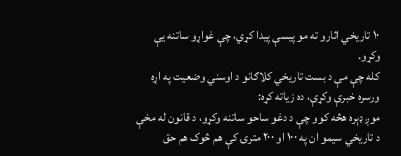١٠ تاريخي اثارو ته مو پيسې پيدا کړي، چې غواړو ساتنه يې وکړو.
کله چې مې د بست تاريخي کلاګانو د اوسني وضعيت په اړه ورسره خبرې وکړې، ده زياته کړه:
موږ ډېره هڅه کوو چې د دغو ساحو ساتنه وکړو، د قانون له مخې د تاريخي سيمو ان په ١٠٠ او ٢٠٠ مترۍ کې هم څوک هم حق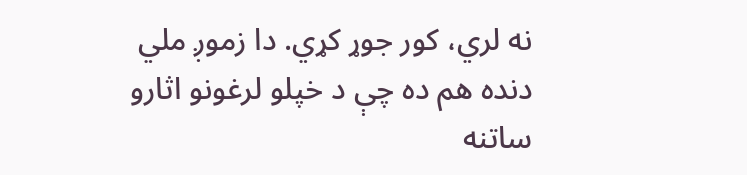نه لري، کور جوړ کړي. دا زموږ ملي دنده هم ده چې د خپلو لرغونو اثارو ساتنه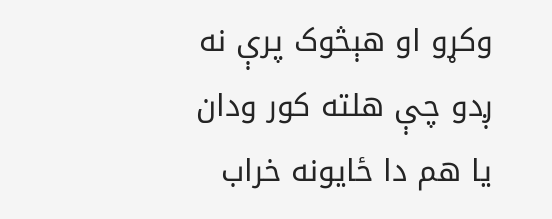وکړو او هېڅوک پرې نه ږدو چې هلته کور ودان يا هم دا ځايونه خراب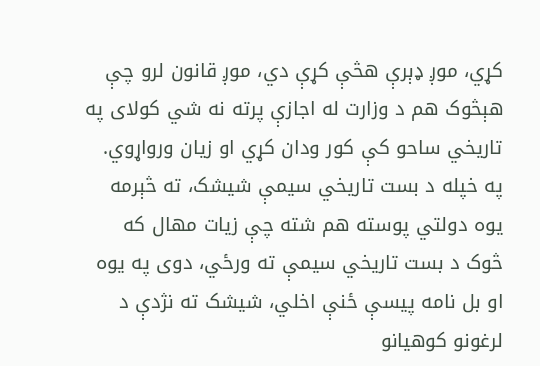کړي، موږ ډېرې هڅې کړې دي، موږ قانون لرو چې هېڅوک هم د وزارت له اجازې پرته نه شي کولاى په تاريخي ساحو کې کور ودان کړي او زيان ورواړوي.
په خپله د بست تاريخي سيمې شيشک، ته څېرمه يوه دولتي پوسته هم شته چې زيات مهال که څوک د بست تاريخي سيمې ته ورځي، دوى په يوه او بل نامه پيسې ځنې اخلي، شيشک ته نژدې د لرغونو کوهيانو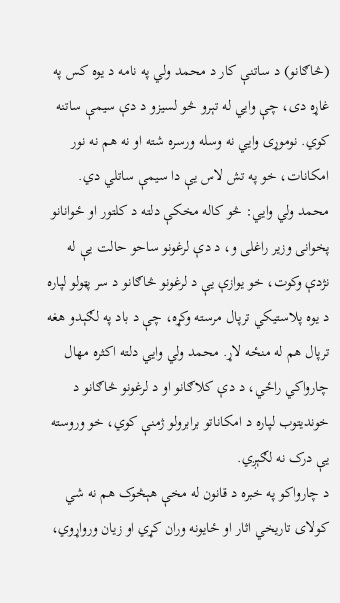(څاګانو) د ساتنې کار د محمد ولي په نامه د يوه کس په غاړه دى، چې وايي له تېرو څو لسيزو د دې سيمې ساتنه کوي. نوموړى وايي نه وسله ورسره شته او نه هم نه نور امکانات، خو په تش لاس يې دا سيمې ساتلي دي.
محمد ولي وايي: څو کاله مخکې دلته د کلتور او ځوانانو پخوانى وزير راغلى و، د دې لرغونو ساحو حالت يې له نژدې وکوت، خو يوازې يې د لرغونو څاګانو د سر پټولو لپاره د يوه پلاستيکي ترپال مرسته وکړه، چې د باد په لګېدو هغه ترپال هم له منځه لاړ. محمد ولي وايي دلته اکثره مهال چارواکي راځي، د دې کلاګانو او د لرغونو څاګانو د خونديتوب لپاره د امکاناتو برابرولو ژمنې کوي، خو وروسته يې درک نه لګېږي.
د چارواکو په خبره د قانون له مخې هېڅوک هم نه شي کولاى تاريخي اثار او ځايونه وران کړي او زيان ورواړوي،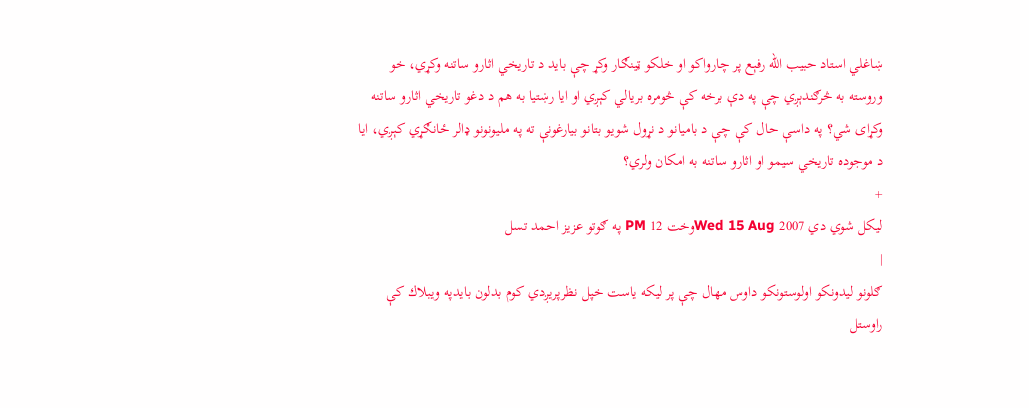ښاغلي استاد حبيب الله رفېع پر چارواکو او خلکو ټينګار وکړ چې بايد د تاريخي اثارو ساتنه وکړي، خو وروسته به څرګندېږي چې په دې برخه کې څومره بريالي کېږي او ايا رښتيا به هم د دغو تاريخي اثارو ساتنه وکړاى شي؟ په داسې حال کې چې د باميانو د نړول شويو بتانو بيارغونې ته په مليونونو ډالر ځانګړي کېږي، ايا د موجوده تاريخي سيمو او اثارو ساتنه به امکان ولري؟
+
ليكل شوي دي Wed 15 Aug 2007وخت 12 PM په ګوتو عزيز احمد تسل
|
ګلونو ليدونكو اولوستونكو داوس مهال چې پر ليكه ياست خپل نظرپريږدي كوم بدلون بايدپه ويبلاك كې راوستل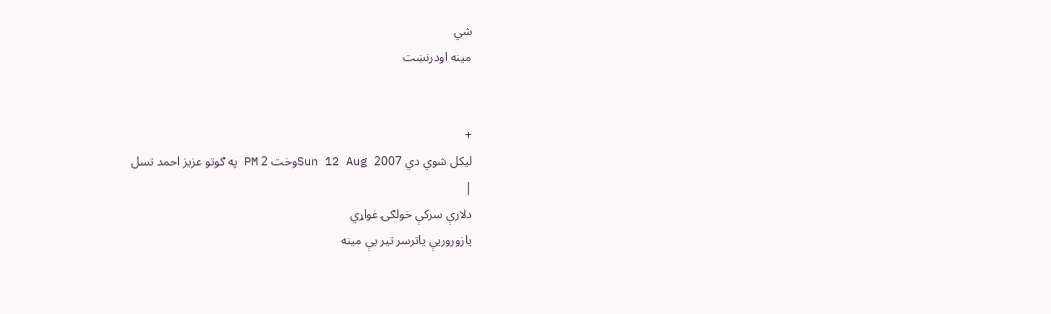شي
مينه اودرنښت


+
ليكل شوي دي Sun 12 Aug 2007وخت 2 PM په ګوتو عزيز احمد تسل
|
دلارې سركې خولګۍ غواړي
يازوروريې ياترسر تير يې مينه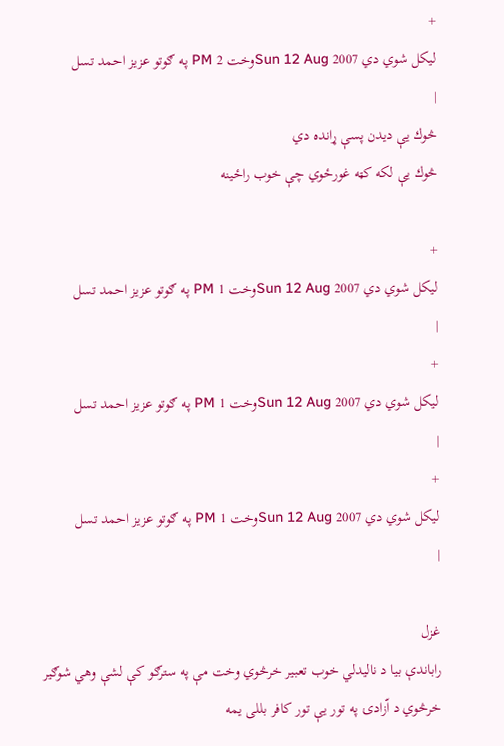+
ليكل شوي دي Sun 12 Aug 2007وخت 2 PM په ګوتو عزيز احمد تسل
|
څوك يې ديدن پسې ړانده دي
څوك يې لكه كټه غورځوي چې خوب راځينه

+
ليكل شوي دي Sun 12 Aug 2007وخت 1 PM په ګوتو عزيز احمد تسل
|
+
ليكل شوي دي Sun 12 Aug 2007وخت 1 PM په ګوتو عزيز احمد تسل
|
+
ليكل شوي دي Sun 12 Aug 2007وخت 1 PM په ګوتو عزيز احمد تسل
|

غزل
راباندې بيا د ناليدلي خوب تعبير خرڅوي وخت مې په سترګو كې لشې وهي شوګير خرڅوي د اّزادۍ په تور يې تور كافر بللى يمه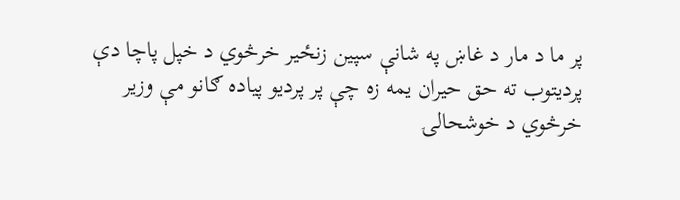پر ما د مار د غاښ په شانې سپين زنځير خرڅوي د خپل پاچا دې پرديتوب ته حق حيران يمه زه چې پر پرديو پياده ګانو مې وزير خرڅوي د خوشحالۍ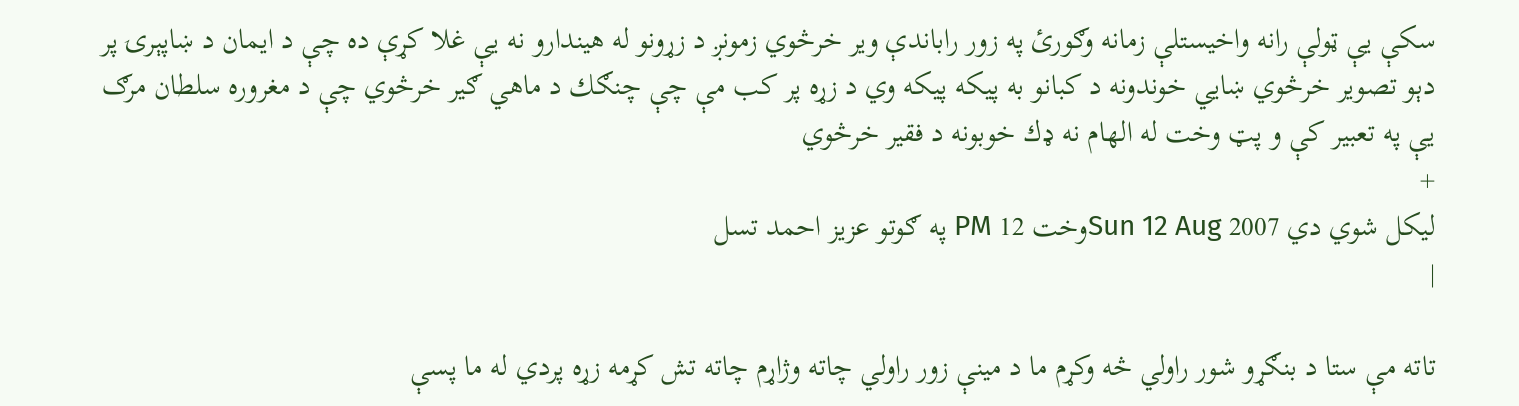سكې يې ټولې رانه واخيستلې زمانه وګورئ په زور راباندې وير خرڅوي زمونږ د زړونو له هيندارو نه يې غلا كړې ده چې د ايمان د ښاپېرۍ پر دېو تصوير خرڅوي ښايي خوندونه د كبانو به پيكه پيكه وي د زړه پر كب مې چې چنګك د ماهي ګير خرڅوي چې د مغروره سلطان مرګ يې په تعبير كې و پټ وخت له الهام نه ډك خوبونه د فقير خرڅوي
+
ليكل شوي دي Sun 12 Aug 2007وخت 12 PM په ګوتو عزيز احمد تسل
|

تاته مې ستا د بنګړو شور راولي څه وكړم ما د مينې زور راولي چاته وژاړم چاته تش كړمه زړه پردي له ما پسې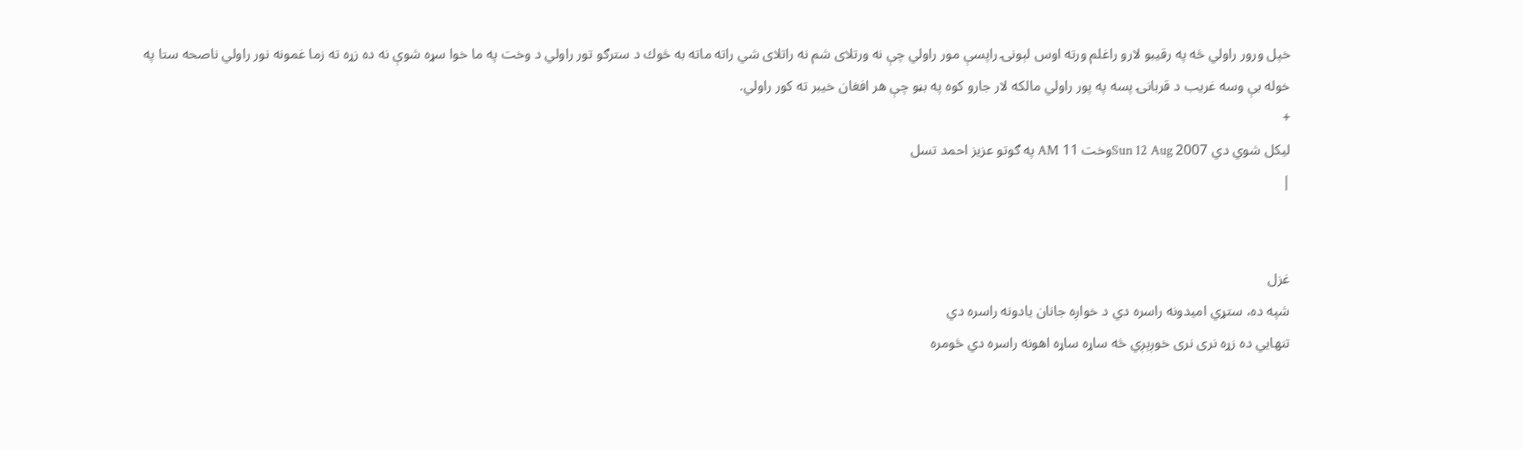خپل ورور راولي څه په رقيبو لارو راغلم ورته اوس لېونۍ راپسې مور راولي چې نه ورتلاى شم نه راتلاى شي راته ماته به څوك د سترګو تور راولي د وخت په ما خوا سړه شوې نه ده زړه ته زما غمونه نور راولي ناصحه ستا په خوله بې وسه غريب د قربانۍ پسه په پور راولي مالكه لار جارو كوه په بڼو چې هر افغان خيبر ته كور راولي.
+
ليكل شوي دي Sun 12 Aug 2007وخت 11 AM په ګوتو عزيز احمد تسل
|


غزل
شپه ده، ستړي اميدونه راسره دي د خواږه جانان يادونه راسره دي
تنهايي ده زړه نرى نرى خوږېږي څه ساړه ساړه اهونه راسره دي څومره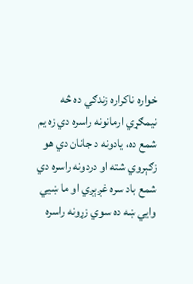خواره ناكراره زندګي ده څه نيمګړي ارمانونه راسره دي زه يم شمع ده، يادونه د جانان دي هو زګېروي شته او دردونه راسره دي شمع باد سره غږېږي او ما ښيي وايي ښه ده سوي زړونه راسره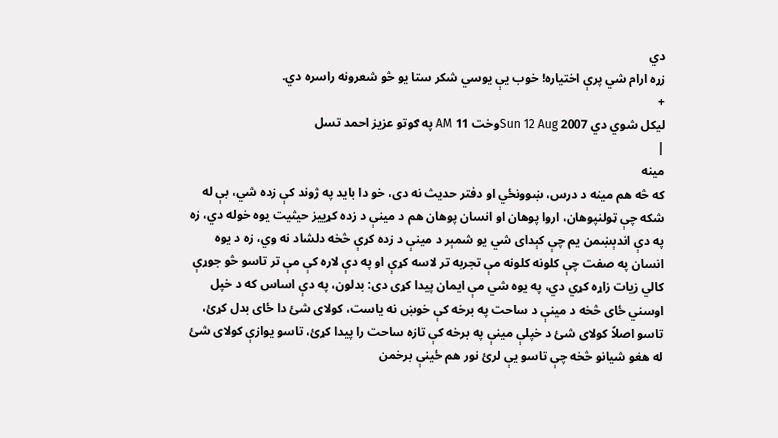دي
زړه ارام شي پرې اختياره! خوب يې يوسي شكر ستا يو څو شعرونه راسره دي.
+
ليكل شوي دي Sun 12 Aug 2007وخت 11 AM په ګوتو عزيز احمد تسل
|
مينه
كه څه هم مينه د درس، ښوونځي او دفتر حديث نه دى، خو دا بايد په ژوند كې زده شي، بې له شكه چې ټولنپوهان، اروا پوهان او انسان پوهان هم د مينې د زده كړييز حيثيت يوه خوله دي، زه په دې اندېښمن يم چې كېداى شي يو شمېر د مينې د زده كړې څخه دلشاد نه وي، زه د يوه انسان په صفت چې كلونه كلونه مې تجربه تر لاسه كړې او په دې لاره كې مې تر تاسو څو جوړې كالي زيات زاړه كړي دي، په يوه شي مې ايمان پيدا كړى دى: بدلون، په دې اساس كه د خپل اوسني ځاى څخه د مينې د ساحت په برخه كې خوښ نه ياست، كولاى شئ دا ځاى بدل كړئ، تاسو اصلاً كولاى شئ د خپلې مينې په برخه كې تازه ساحت را پيدا كړئ، تاسو يوازې كولاى شئ له هغو شيانو څخه چې تاسو يې لرئ نور هم ځينې برخمن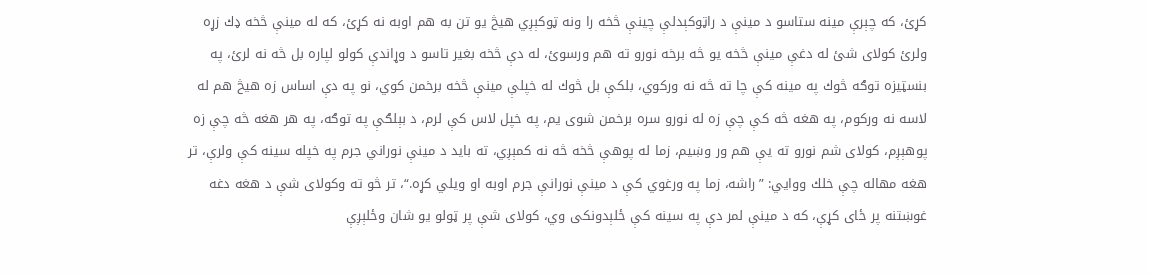كړئ، كه چېرې مينه ستاسو د مينې د راټوكېدلې چينې څخه را ونه ټوكېږي هيڅ يو تن به هم اوبه نه كړئ، كه له مينې څخه ډك زړه ولرئ كولاى شئ له دغې مينې څخه يو څه برخه نورو ته هم ورسوئ، له دې څخه بغير تاسو د وړاندې كولو لپاره بل څه نه لرئ، په بنسټيزه توګه څوك په مينه كې چا ته څه نه وركوي، بلكې بل څوك له خپلې مينې څخه برخمن كوي، نو په دې اساس زه هيڅ هم له لاسه نه وركوم، په هغه څه كې چې زه له نورو سره برخمن شوى يم، په خپل لاس كې لرم، د بېلګې په توګه، په هر هغه څه چې زه پوهېږم، كولاى شم نورو ته يې هم ور وښيم، زما له پوهې څخه څه نه كمېږي، ته بايد د مينې نوراني جرم په خپله سينه كې ولرې، تر هغه مهاله چې خلك ووايي: ”راشه، زما په ورغوي كې د مينې نورانې جرم اوبه او ويلي كړه.“، تر څو ته وكولاى شې د هغه دغه غوښتنه پر ځاى كړې، كه د مينې لمر دې په سينه كې ځلېدونكى وي، كولاى شې پر ټولو يو شان وځلېږې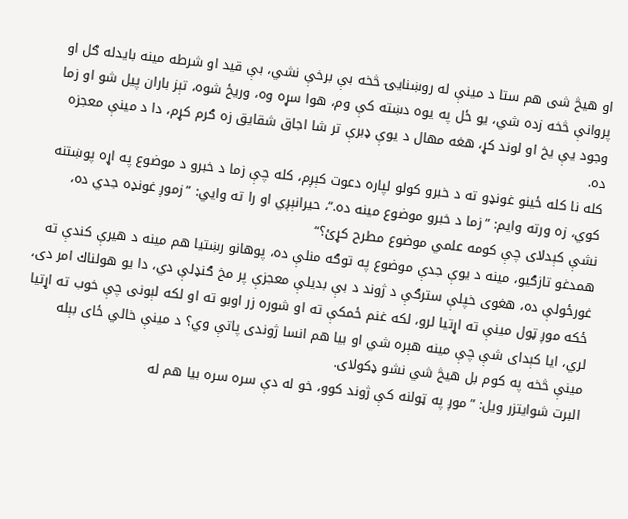او هيڅ شى هم ستا د مينې له روښنايۍ څخه بې برخې نشي، بې قيد او شرطه مينه بايدله ګل او پروانې څخه زده شي، يو ځل په يوه دښته كې وم، هوا سړه وه، وريځ شوه، تېز باران پيل شو او زما وجود يې يخ او لوند كړ، هغه مهال د يوې ډبرې تر شا اجاق شقايق زه ګرم كړم، دا د مينې معجزه ده.
كله نا كله ځينو غونډو ته د خبرو كولو لپاره دعوت كېږم، كله چې زما د خبرو د موضوع په اړه پوښتنه كوي، زه ورته وايم: ”زما د خبرو موضوع مينه ده.“، حيرانېږي او را ته وايي: ”زموږ غونډه جدي ده، نشې كېدلاى چې كومه علمي موضوع مطرح كړئ؟“
همدغو تازګيو، مينه د يوې جدې موضوع په توګه منلې ده، پوهانو رښتيا هم مينه د هيرې كندې ته غورځولې ده، هغوى خپلې سترګې د ژوند د بې بديلې معجزې پر مخ ګنډلې دي، دا يو هولناك امر دى، ځكه موږ ټول مينې ته اړتيا لرو، لكه غنم ځمكې ته او شوره زر اوبو ته او لكه لېونى چې خوب ته اړتيا لري، ايا كېداى شې چې مينه هېره شي او بيا هم انسا ژوندى پاتې وي؟ د مينې خالي ځاى بېله مينې څخه په كوم بل هيڅ شي نشو ډكولاى.
البرت شوايتزر ويل: ”موږ په ټولنه كې ژوند كوو، خو له دې سره سره بيا هم له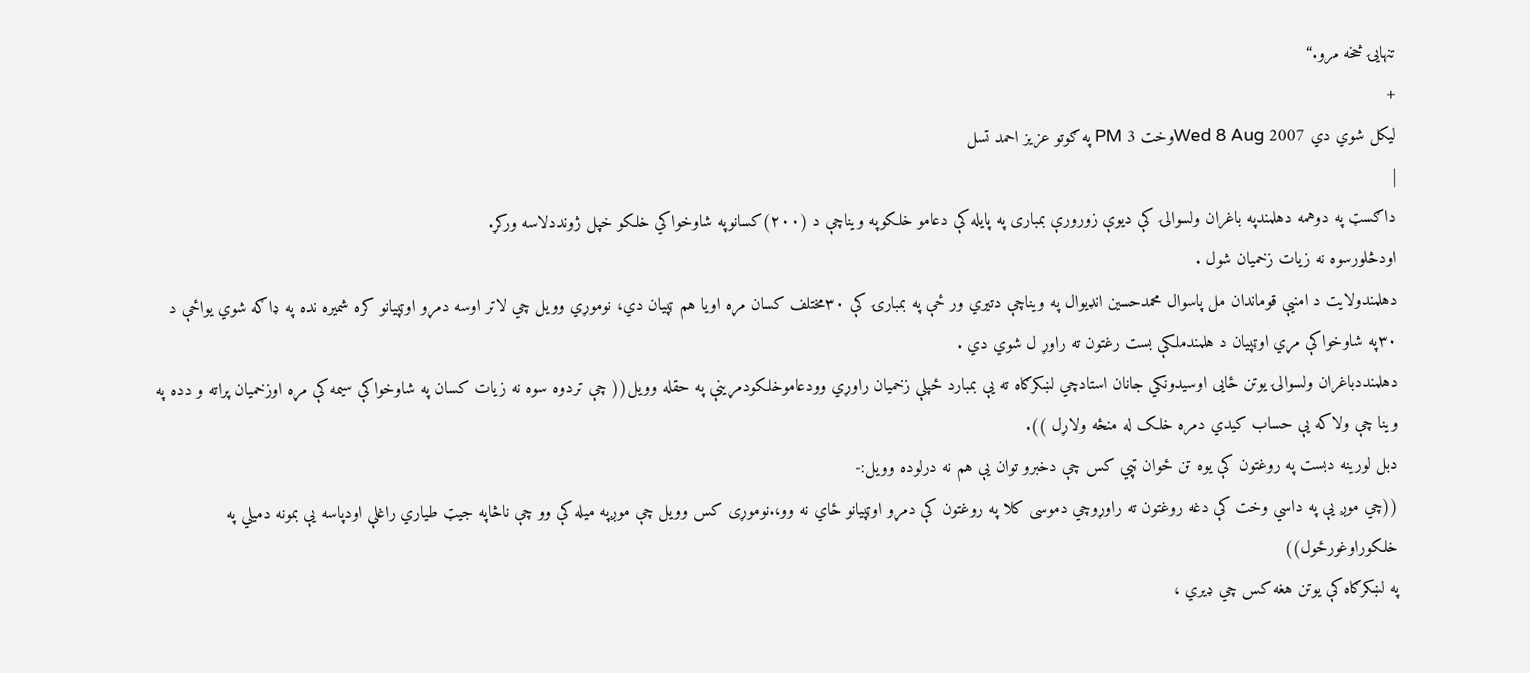تنهايۍ څخه مرو.“
+
ليكل شوي دي Wed 8 Aug 2007وخت 3 PM په ګوتو عزيز احمد تسل
|
داګسټ په دوهمه دهلمندپه باغران ولسوالۍ کې ديوې زورورې بمبارى په پايله کې دعامو خلکوپه ويناچې د (٢٠٠)کسانوپه شاوخواکي خلکو خپل ژونددلاسه ورکړ.
اودڅلورسوه نه زيات زخميان شول .
دهلمندولايت د امنيې قوماندان مل پاسوال محمدحسين انډيوال په ويناچې دتيري ور ځې په بمبارۍ کې ٣٠مختلف کسان مړه اويا هم ټپيان دي، نوموړي وويل چي لاتر اوسه دمړو اوټپيانو کره شميره نده په ډاګه شوي يواځې د ٣٠په شاوخواکې مړي اوټپيان د هلمندملکې بست رغتون ته راوړ ل شوي دي .
دهلمنددباغران ولسوالۍ يوتن ځايى اوسيدونکي جانان استادچي لښکرګاه ته يې بمبارد ځپلې زخميان راوړي وودعاموخلکودمړينې په حقله وويل(( چې تردوه سوه نه زيات کسان په شاوخواکې سيمه کې مړه اوزخميان پراته و دده په وينا چې ولاکه يې حساب کيدي دمره خلک له منځه ولاړل )).
دبل لورينه دبست په روغتون کې يوه تن ځوان ټپي کس چې دخبرو توان يې هم نه درلوده وويل:-
((چي موږ يې په داسي وخت کې دغه روغتون ته راوړوچي دموسى کلا په روغتون کې دمړو اوټپيانو ځاي نه وو،.نوموړى کس وويل چې موږپه ميله کې وو چې ناڅاپه جيټ طياري راغلې اودپاسه يې بمونه دميلي په خلکوراوغورځول))
په لښکرګاه کې يوتن هغه کس چي ډيري ،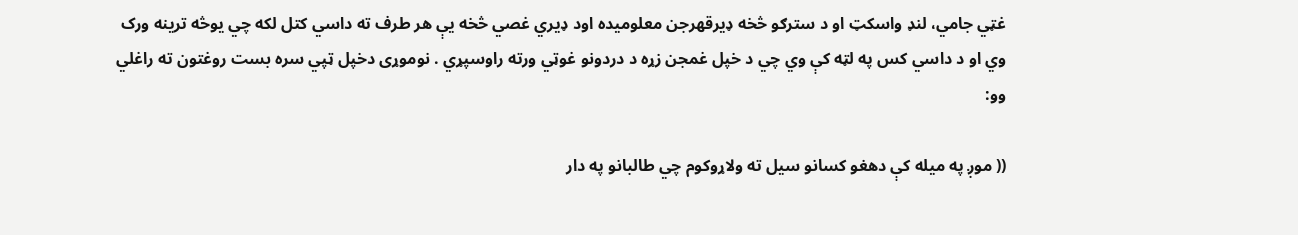غټي جامي، لنډ واسکټ او د سترګو څخه ډيرقهرجن معلوميده اود ډيري غصي څخه يې هر طرف ته داسي کتل لکه چي يوڅه ترينه ورک وي او د داسي کس په لټه کې وي چي د خپل غمجن زړه د دردونو غوټي ورته راوسپړي . نوموړى دخپل ټپي سره بست روغتون ته راغلي وو:

(( موږ په ميله کې دهغو کسانو سيل ته ولاړوکوم چي طالبانو په دار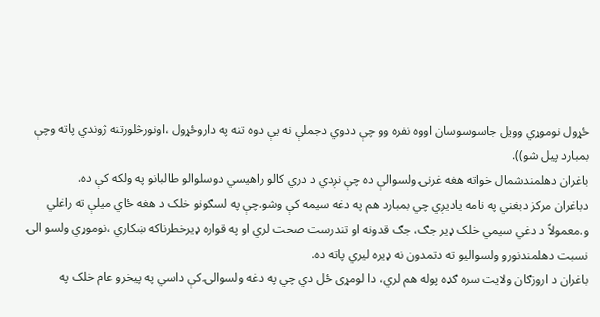ځړول نوموړي وويل جاسوسوسان اووه نفره وو چې ددوي دجملې نه يې دوه تنه په داروځړول ،اونورڅلورتنه ژوندي پاته وچې بمبارد پيل شو)).
باغران دهلمندشمال خواته هغه غرنۍ ولسوالې ده چې نږدي د دري کالو راهيسي دوسلوالو طالبانو په ولکه کې ده.
دباغران مرکز دبغني په نامه ياديږي چي بمبارد هم په دغه سيمه کې وشو.چې په لسګونو خلک د هغه ځاي ميلې ته راغلي و.معمولاً د دغي سيمي خلک ډير جګ، جګ قدونه او تندرست صحت لري او په قواره ډيرخطرناکه ښکاري ،نوموړي ولسو الۍ نسبت دهلمندنورو ولسواليو ته دتمدون نه ډيره ليري پاته ده.
باغران د اروزګان ولايت سره ګډه پوله هم لري، دا لومړى ځل دي چي په دغه ولسوالۍ کې داسي په پيخرو عام خلک په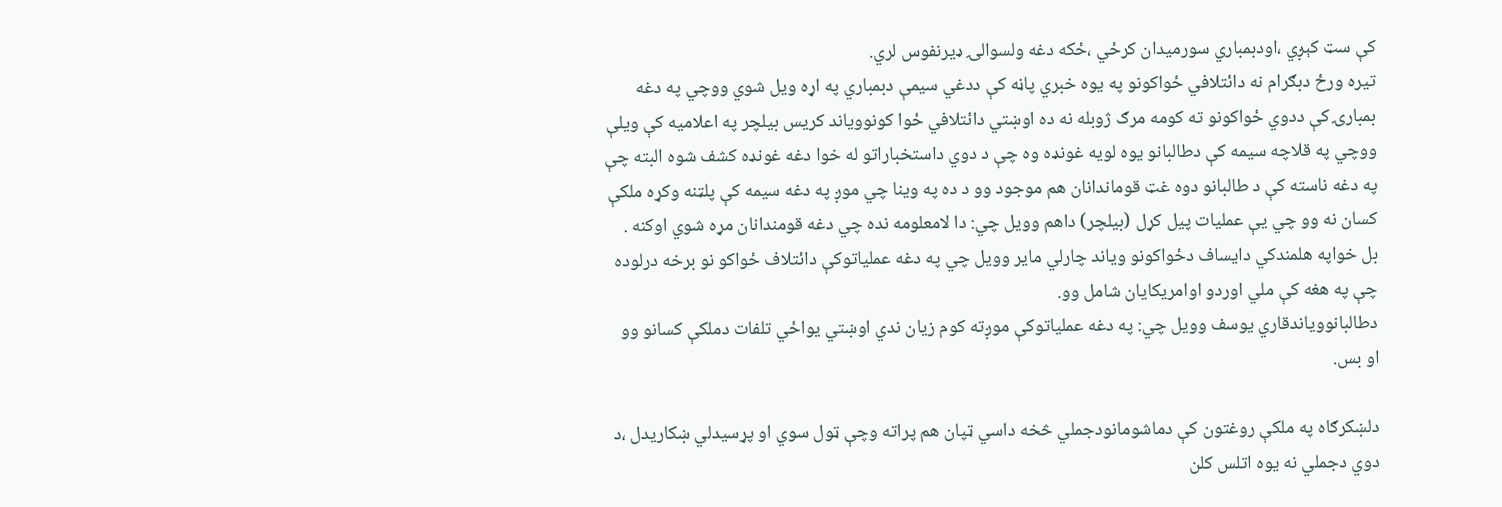کې سټ کېږي ،اودبمباري سورميدان کرځي ،ځکه دغه ولسوالۍ ډيرنفوس لري.
تيره ورځ دبګرام نه دائتلافي ځواکونو په يوه خبري پاڼه کې ددغي سيمې دبمباري په اړه ويل شوي ووچي په دغه بمبارۍ کې ددوي ځواکونو ته کومه مرګ ژوبله نه ده اوښتي دائتلافي ځوا کونووياند کريس بيلچر په اعلاميه کې ويلې ووچي په قلاچه سيمه کې دطالبانو يوه لويه غونډه وه چې د دوي داستخباراتو له خوا دغه غونډه کشف شوه البته چې په دغه ناسته کې د طالبانو دوه غټ قوماندانان هم موجود وو د ده په وينا چي موږ په دغه سيمه کې پلټنه وکړه ملکې کسان نه وو چي يې عمليات پيل کړل (بيلچر) داهم وويل چي: دا لامعلومه نده چي دغه قومندانان مړه شوي اوکنه .
بل خواپه هلمندکي دايساف دځواکونو وياند چارلي ماير وويل چي په دغه عملياتوکې دائتلاف ځواکو نو برخه درلوده چې په هغه کې ملي اوردو اوامريکايان شامل وو.
دطالبانووياندقاري يوسف وويل چي: په دغه عملياتوکې موږته کوم زيان ندي اوښتي يواځي تلفات دملکې کسانو وو او بس.

دلښکرګاه په ملکې روغتون کې دماشومانودجملي څخه داسي ټپان هم پراته وچې ټول سوي او پړسيدلي ښکاريدل ،د دوي دجملي نه يوه اتلس کلن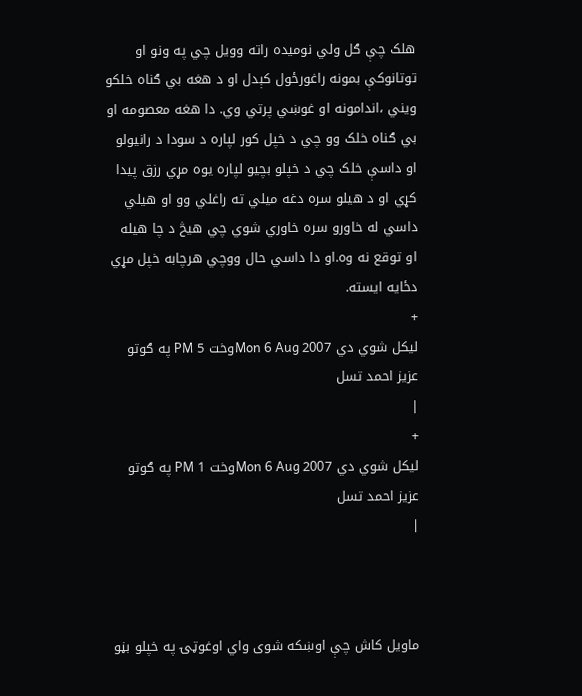هلک چې ګل ولي نوميده راته وويل چي په ونو او توتانوکې بمونه راغورځول کېدل او د هغه بي ګناه خلکو ويني ،اندامونه او غوښي پرتي وي. دا هغه معصومه او بي ګناه خلک وو چي د خپل کور لپاره د سودا د رانيولو او داسې خلک چي د خپلو بچيو لپاره يوه مړي رزق پيدا کړي او د هيلو سره دغه ميلي ته راغلي وو او هيلي داسي له خاورو سره خاوري شوي چي هيڅ د چا هيله او توقع نه وه.او دا داسي حال ووچي هرچابه خپل مړي دځايه ايسته.
+
ليكل شوي دي Mon 6 Aug 2007وخت 5 PM په ګوتو عزيز احمد تسل
|
+
ليكل شوي دي Mon 6 Aug 2007وخت 1 PM په ګوتو عزيز احمد تسل
|



ماويل كاش چې اوښكه شوى واي اوغوټۍ په خپلو بڼو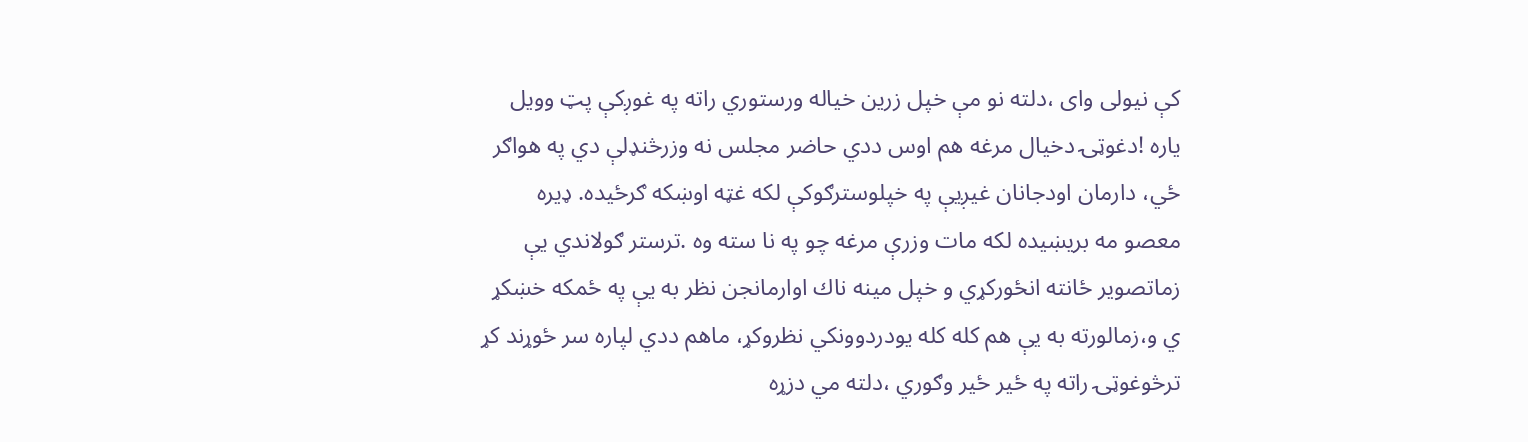كې نيولى واى ،دلته نو مې خپل زرين خياله ورستوري راته په غوږكې پټ وويل ياره !دغوټۍ دخيال مرغه هم اوس ددي حاضر مجلس نه وزرڅنډلې دي په هواګر ځي، دارمان اودجانان غيږيې په خپلوسترګوكې لكه غټه اوښكه ګرځيده. ډيره معصو مه بريښيده لكه مات وزرې مرغه چو په نا سته وه .ترستر ګولاندي يې زماتصوير ځانته انځوركړي و خپل مينه ناك اوارمانجن نظر به يې په ځمكه خښكړ ي و،زمالورته به يې هم كله كله يودردوونكي نظروكړ، ماهم ددي لپاره سر ځوړند كړ ترڅوغوټۍ راته په ځير ځير وګوري ،دلته مي دزړه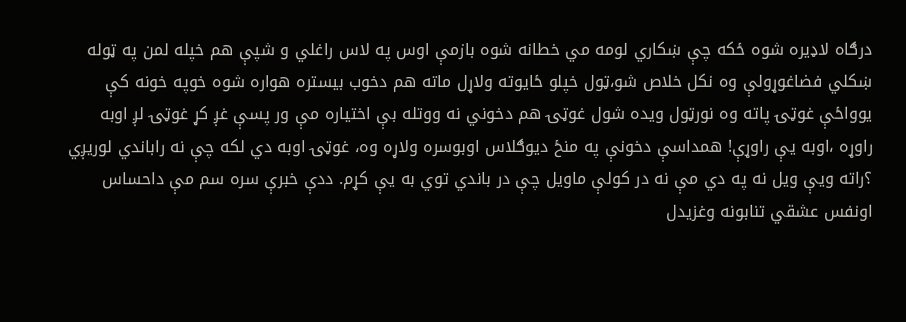درګاه لاډيره شوه ځكه چې ښكاري لومه مي خطانه شوه بازمې اوس په لاس راغلي و شپې هم خپله لمن په ټوله ښكلي فضاغوړولې وه نكل خلاص شو،ټول خپلو ځايوته ولاړل ماته هم دخوب بيستره هواره شوه خوپه خونه كې يوواځې غوټۍ پاته وه نورټول ويده شول غوټۍ هم دخوني نه ووتله بې اختياره مې ور پسې غږ كړ غوټۍ لږ اوبه راوړه ،اوبه يې راوړې! همداسې دخونې په منځ ديوګلاس اوبوسره ولاړه وه، غوټۍ اوبه دي لكه چې نه راباندي لوريږي ؟راته ويې ويل نه په دي مې نه در كولې ماويل چې در باندي توي به يې كړم. ددې خبرې سره سم مې داحساس اونفس عشقي تنابونه وغزيدل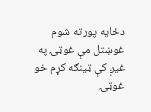دځايه پورته شوم غوښتل مې غوټۍ په غيږ كې ټينګه كړم خو غوټۍ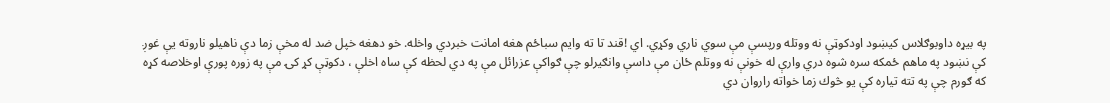په بيړه داوبوګلاس كيښود اودكوټې نه ووتله ورپسې مې سوي ناري وكړي. اي !قند تا ته وايم سباځم هغه امانت خبردي واخله. خو دهغه خپل ضد له مخې زما دې ناهيلو ناروته يې غوږ كې نښود په ماهم ځمكه سره شوه دري وارې له خونې نه ووتلم ځان مې داسې وانګيرلو چې ګواكې عزرائل مې په دي لحظه كې ساه اخلې ، دكوټې كړ كۍ مې په زوره پورې اوخلاصه كړه كه ګورم چې په تته تياره كې يو څوك زما خواته راروان دي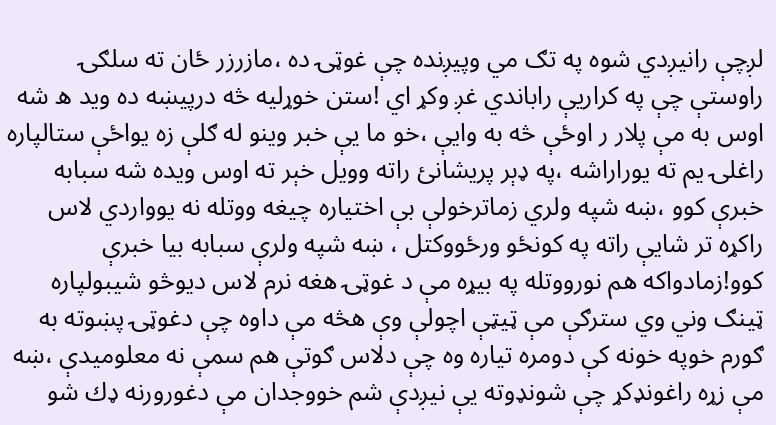لږچې رانيږدي شوه په تګ مي وپيږنده چې غوټۍ ده ،مازرزر ځان ته سلګۍ راوستې چې په كراريې راباندي غږ وكړ اي !ستن خوړليه څه درپيښه ده ويد ه شه اوس به مې پلار ر اوځې څه به وايې ،خو ما يې خبر وينو له ګلې زه يواځې ستالپاره راغلۍ يم ته يوراراشه ،په ډېر پريشانئ راته وويل خېر ته اوس ويده شه سبابه خبرې كوو ،ښه شپه ولري زماترخولې بې اختياره چيغه ووتله نه يوواردي لاس راكړه تر شايې راته په كونځو ورځووكتل ، ښه شپه ولرې سبابه بيا خبرې كوو!زمادواكه هم نورووتله په بيړه مې د غوټۍ هغه نرم لاس ديوڅو شيبولپاره ټينګ وني وي سترګې مې ټيټې اچولې وې هڅه مې داوه چې دغوټۍ پښوته به ګورم خوپه خونه كې دومره تياره وه چې دلاس ګوتې هم سمې نه معلوميدې ،ښه مې زړه راغونډكړ چې شونډوته يې نيږدې شم خووجدان مې دغورورنه ډك شو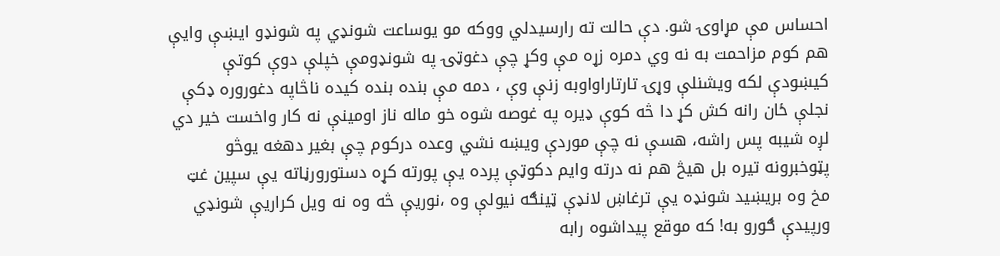احساس مې مړاوۍ شو. دې حالت ته رارسيدلي ووكه مو يوساعت شونډي په شونډو ايښې وايې هم كوم مزاحمت به نه وي دمره زړه مې وكړ چې دغوټۍ په شونډومې خپلې دوې كوتې كيښودې لكه ويشنلې وړۍ تارتاراواوبه زنې وې ، دمه مې بنده بنده كيده ناڅاپه دغوروره ډكې نجلې ځان رانه كش كړ دا څه كوې ډيره په غوصه شوه خو ماله ناز اومينې نه كار واخست خير دي لږه شيبه پس راشه، هسې نه چې موردې ويښه نشي وعده دركوم چې بغير دهغه يوڅو پټوخبرونه تيره بل هيڅ هم نه درته وايم دكوټې پرده يې پورته كړه دستورورڼاته يې سپين غټ مخ وه بريښيد شونډه يې ترغاښ لانډې ټينګه نيولې وه ،نوريې څه وه نه ويل كراريې شونډي ورپيدې ګورو به! كه موقع پيداشوه رابه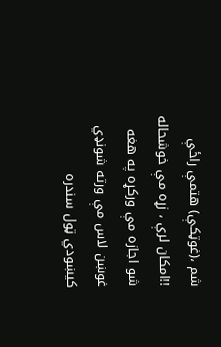شم ،(غوټكې) هتمې راځې !!امكان لرې ، زړه مې خوشحاله شو اجازه مې وركړه په هغه غوښن لاس مې ورته شونډي كيښودي ټول سندره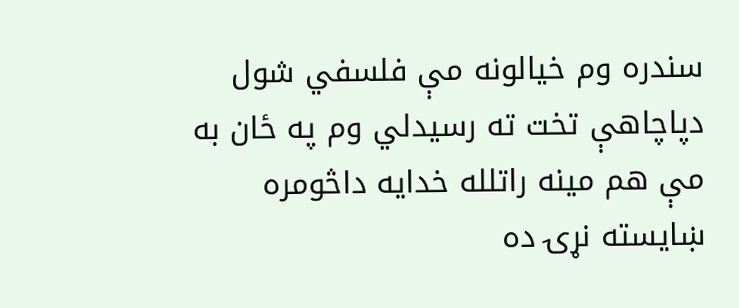سندره وم خيالونه مې فلسفي شول دپاچاهې تخت ته رسيدلي وم په ځان به مې هم مينه راتلله خدايه داڅومره ښايسته نړۍ ده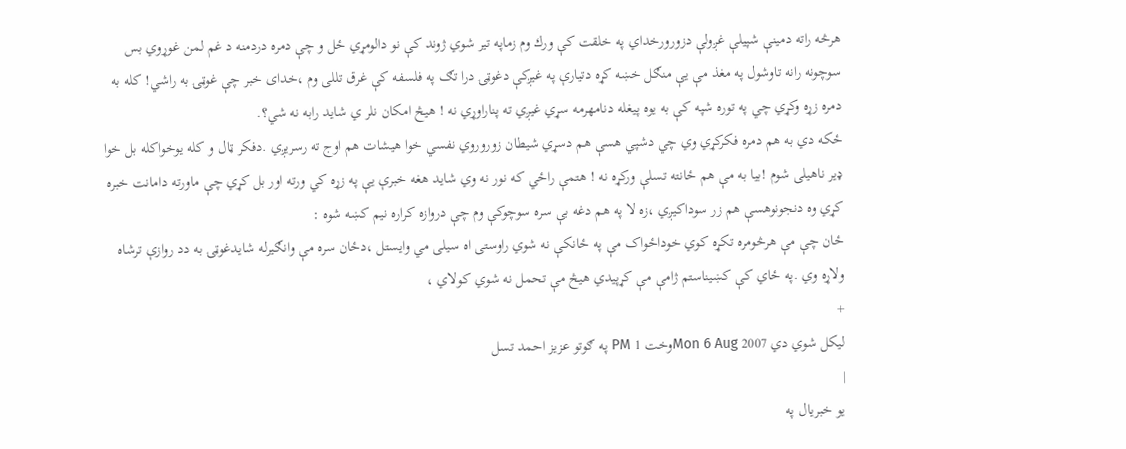هرڅه راته دمينې شپيلې غږولې دزورورخداي په خلقت كې ورك وم زماپه تير شوي ژوند كې نو دالومړي ځل و چې دمره دردمنه د غم لمن غوړوي بس سوچونه رانه تاوشول په مغذ مې يې منګل خښه کړه دتيارې په غيږکې دغوټۍ درا تګ په فلسفه کې غرق تللى وم ،خداى خبر چې غوټۍ به راشي! کله به دمره زړه وکړي چي په توره شپه کې به يوه پيغله دنامهرمه سړي غيږي ته پناراوړي نه ! هيڅ امکان نلر ي شايد رابه نه شي؟.
ځکه دي به هم دمره فکرکړي وي چي دشپي هسې هم دسړي شيطان زوروروي نفسي خوا هيشات هم اوج ته رسريږي .دفکر ټال و کله يوخواکله بل خوا ډير ناهيلى شوم !بيا به مې هم ځانته تسلې ورکړه نه ! هتمې راځي که نور نه وي شايد هغه خبرې يې په زړه کي ورته اور بل کړي چې ماورته دامانت خبره کړي وه دنجونوهسې هم زر سوداکيږي ،زه لا په هم دغه بې سره سوچوکې وم چې دروازه کراره نيم کښه شوه :
ځان چې مې هرڅومره تکړه کوي خوداځواک مې په ځانکې نه شوي راوستى اه سيلى مي وايستل ،دځان سره مې وانګيرله شايدغوټۍ به دد روازې ترشاه ولاړه وي .په ځاي کې کښيناستم ژامې مې کړپيدي هيڅ مې تحمل نه شوي کولاي ،
+
ليكل شوي دي Mon 6 Aug 2007وخت 1 PM په ګوتو عزيز احمد تسل
|
يو خبريال په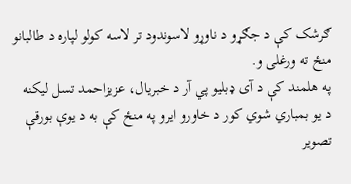ګرشک کې د جګړو د ناوړو لاسوندود تر لاسه کولو لپاره د طالبانو منځ ته ورغلی و.
په هلمند کې د آی ډبليو پي آر د خبريال، عزيزاحمد تسل ليکنه
د يو بمباري شوي کور د خاورو ايرو په منځ کې به د يوې بورقې تصوير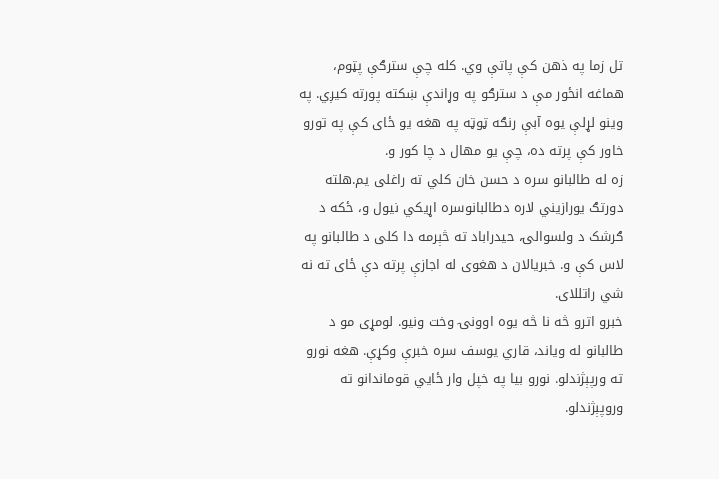تل زما په ذهن کې پاتې وي. کله چې سترګې پټوم، هماغه انځور مې د سترګو په وړاندې ښکته پورته کيږي. په وينو لړلې يوه آبې رنګه ټوټه په هغه يو ځای کې په تورو خاور کې پرته ده، چې يو مهال د چا کور و.
زه له طالبانو سره د حسن خان کلي ته راغلی يم.هلته دورتګ يورازيني لاره دطالبانوسره اړيکي نيول و، ځکه د ګرشک د ولسوالۍ، حيدراباد ته څېرمه دا کلی د طالبانو په لاس کې و. خبريالان د هغوی له اجازې پرته دې ځای ته نه شي راتللای.
خبرو اترو څه نا څه يوه اوونۍ وخت ونيو. لومړی مو د طالبانو له وياند، قاري يوسف سره خبرې وکړې. هغه نورو ته ورپېژندلو. نورو بيا په خپل وار ځايي قوماندانو ته وروپېژندلو.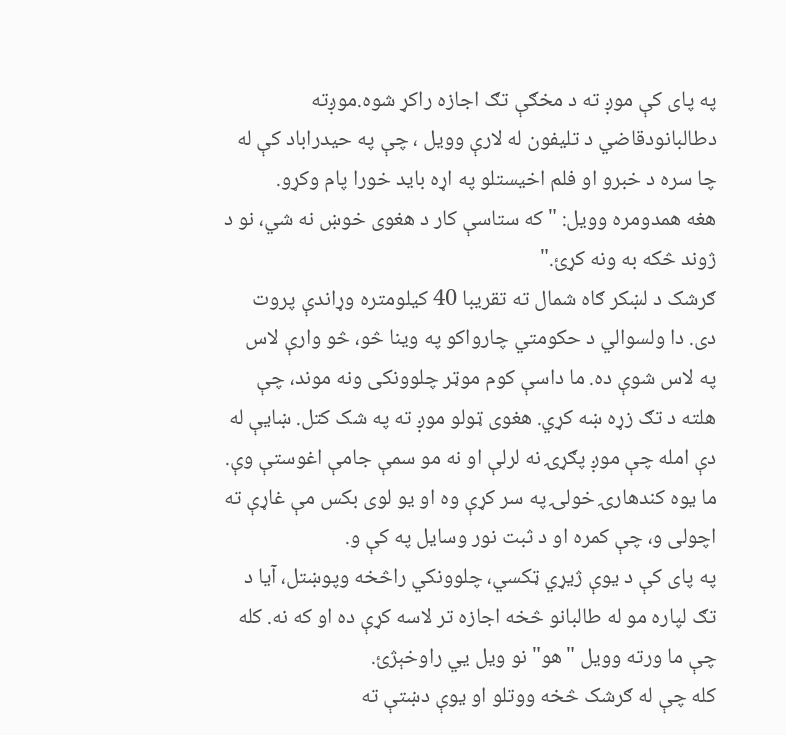په پای کې موږ ته د مخګې تګ اجازه راکړ شوه.موږته دطالبانودقاضي د تليفون له لارې وويل ، چې په حيدراباد کې له چا سره د خبرو او فلم اخيستلو په اړه بايد خورا پام وکړو.
هغه همدومره وويل: "که ستاسې کار د هغوی خوښ نه شي، نو د ژوند څکه به ونه کړئ."
ګرشک د لښکر ګاه شمال ته تقريبا 40 کيلومتره وړاندې پروت دی. دا ولسوالي د حکومتي چارواکو په وينا څو، څو وارې لاس په لاس شوې ده. ما داسې کوم موټر چلوونکی ونه موند، چې هلته د تګ زړه ښه کړي. هغوی ټولو موږ ته په شک کتل. ښايې له دې امله چې موږ پګړۍ نه لرلې او نه مو سمې جامې اغوستې وې. ما يوه کندهارۍ خولۍ په سر کړې وه او يو لوی بکس مې غاړې ته اچولی و، چې کمره او د ثبت نور وسايل په کې و.
په پای کې د يوې ژيړي ټکسي، چلوونکي راڅخه وپوښتل، آيا د تګ لپاره مو له طالبانو څخه اجازه تر لاسه کړې ده او که نه. کله چې ما ورته وويل "هو" نو ويل يي راوخېژئ.
کله چې له ګرشک څخه ووتلو او يوې دښتې ته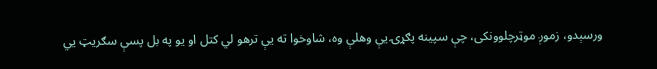ورسېدو، زموږ موټرچلوونکی، چې سپينه پګړۍ يې وهلې وه، شاوخوا ته يې ترهو لي کتل او يو په بل پسې سګريټ يي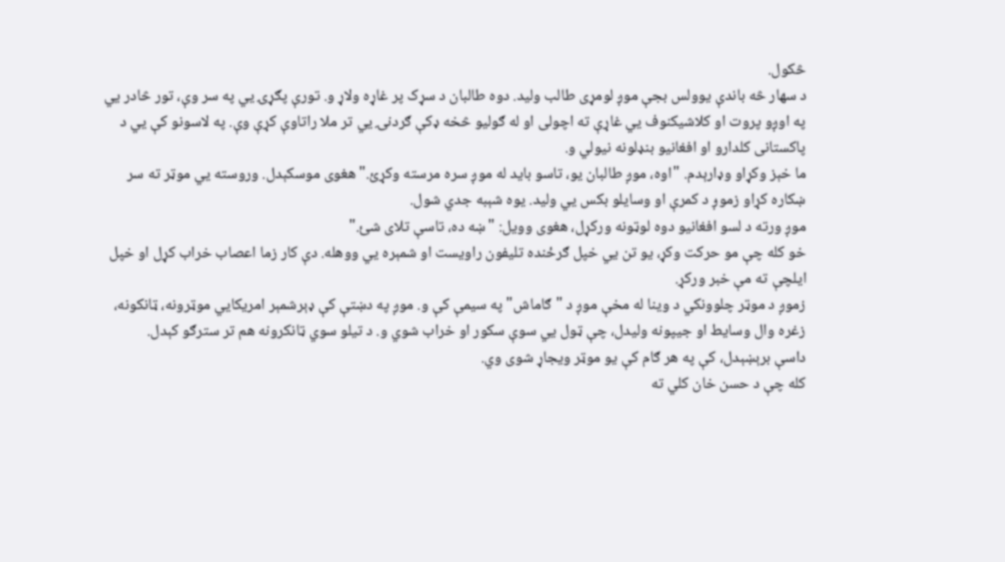څکول.
د سهار څه باندې يوولس بجې موږ لومړی طالب وليد. دوه طالبان د سړک پر غاړه ولاړ و. تورې پګړۍ يي په سر وې، تور څادر يي په اوږو پروت او کلاشيکنوف يي غاړې ته اچولی او له ګوليو څخه ډکې ګردنۍ يي تر ملا راتاوې کړې وې. په لاسونو کې يي د پاکستانی کلدارو او افغانيو بنډلونه نيولي و.
ما خېز وکړاو وډارېدم. "اوه، موږ طالبان يو، تاسو بايد له موږ سره مرسته وکړئ." هغوی موسکېدل. وروسته يي موټر ته سر ښکاره کړاو زموږ د کمرې او وسايلو بکس يي وليد. يوه شېبه جدي شول.
موږ ورته د لسو افغانيو دوه لوټونه ورکړل، هغوی وويل: "ښه ده، تاسې تلای شئ."
خو کله چې مو حرکت وکړ، يو تن يي خپل ګرځنده تليفون راويست او شمېره يي ووهله. دې کار زما اعصاب خراب کړل او خپل ايلچې ته مې خبر ورکړ.
زموږ د موټر چلوونکي د وينا له مخې موږ د "ګاماش" په سيمې کې و. موږ په دښتې کې ډېرشمېر امريکايي موټرونه، ټانکونه، زغره وال وسايط او جيپونه وليدل، چې ټول يي سوې سکور او خراب شوي و. د تيلو سوي ټانکرونه هم تر سترګو کېدل.
داسې برېښېدل، کې په هر ګام کې يو موټر ويجاړ شوی وي.
کله چې د حسن خان کلي ته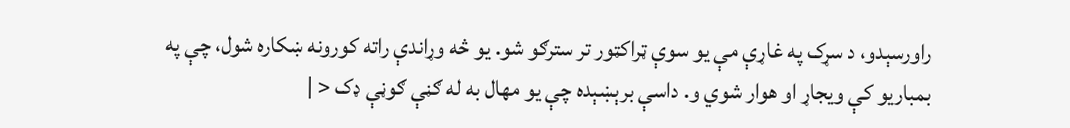راورسېدو، د سړک په غاړې مې يو سوې ټراکټور تر سترګو شو. يو څه وړاندې راته کورونه ښکاره شول، چې په بمباريو کې ويجاړ او هوار شوي و. داسې برېښېده چې يو مهال به له ګڼې ګوڼې ډک < |